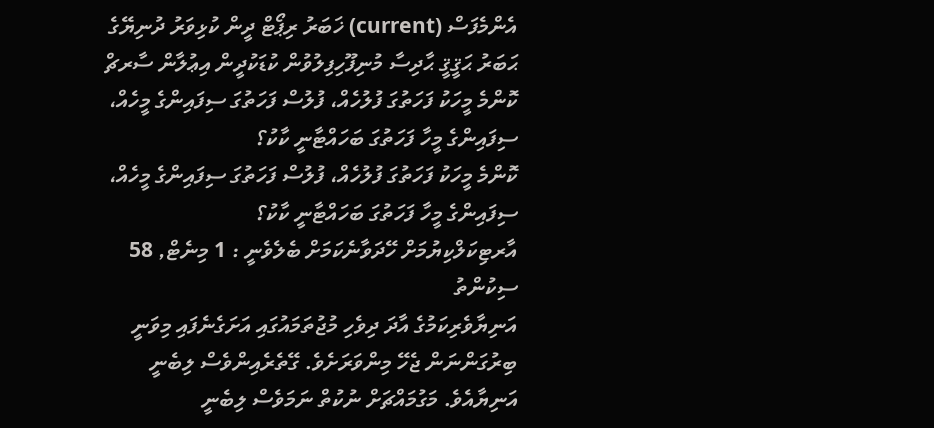އެންމެފަސް (current) ޚަބަރު ރިޕޯޓް ދީން ކުޅިވަރު ދުނިޔޭގެ ޙަބަރު ޙަޤީޤީ ޙާދިސާ މުނިފޫހިފިލުވުން ކުޑަކުދީން އިޢުލާން ސާރޗް
ކޮންމެ މީހަކު ފަހަތުގަ ފުލުހެއް، ފުލުސް ފަހަތުގަ ސިފައިންގެ މީހެއް، ސިފައިންގެ މީހާ ފަހަތުގަ ބަހައްޓާނީ ކާކު؟
ކޮންމެ މީހަކު ފަހަތުގަ ފުލުހެއް، ފުލުސް ފަހަތުގަ ސިފައިންގެ މީހެއް، ސިފައިންގެ މީހާ ފަހަތުގަ ބަހައްޓާނީ ކާކު؟
އާރޓިކަލްކިޔުމަށް ހޭދަވާނެކަމަށް ބެލެވެނީ : 1 މިނެޓް, 58 ސިކުންތު
އަނިޔާވެރިކަމުގެ އާދަ ދިވެހި މުޖުތަމައުގައި އަށަގެނެފައި މިވަނީ ބިރުގަންނަން ޖެހޭ މިންވަރަށެވެ. ގޭތެރެއިންވެސް ލިބެނީ އަނިޔާއެވެ. މަގުމައްޗަށް ނުކުތް ނަމަވެސް ލިބެނީ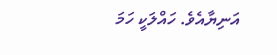އަނިޔާއެވެ. ހައްލަކީ ހަމަ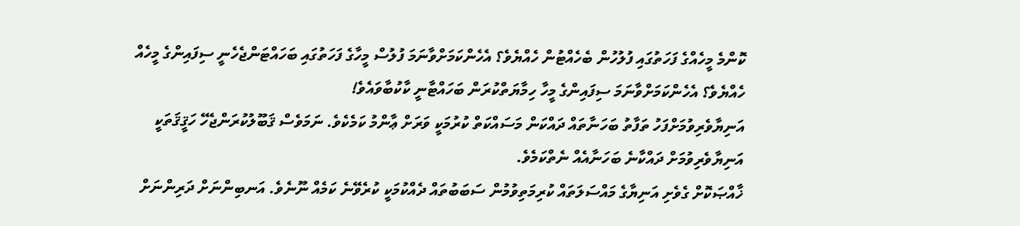ކޮންމެ މީހެއްގެ ފަހަތުގައި ފުލުހުން ބެހެއްޓުން ހެއްޔެވެ؟ އެހެންކަމަށްވާނަމަ ފުލުސް މީހާގެ ފަހަތުގައި ބަހައްޓަންޖެހެނީ ސިފައިންގެ މީހެއް ހެއްޔެވެ؟ އެހެންކަމަށްވާނަމަ ސިފައިންގެ މީހާ ހިމާޔަތްކުރަން ބަހައްޓާނީ ކާކުބާވައެވެ!
އަނިޔާވެރިވުމަށްފަހު ތަފާތު ބަހަނާތައް ދައްކަން މަސައްކަތް ކުރުމަކީ ވަރަށް ޢާންމު ކަމެކެވެ. ނަމަވެސް ޤަބޫލުކުރަންޖެހޭ ހަޤީޤަތަކީ އަނިޔާވެރިވުމަށް ދައްކާނެ ބަހަނާއެއް ނެތްކަމެވެ.
ޚާއްޞަކޮށް ގެވެށި އަނިޔާގެ މައްސަލަތައް ކުރިމަތިވުމުން ސަބަބުތައް ދެއްކުމަކީ ކުރެވޭނެ ކަމެއް ނޫނެވެ. އަނބިންނަށް ދަރިންނަށް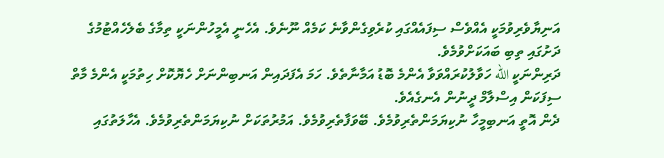އަނިޔާވެރިވުމަކީ އެއްވެސް ސިފައެއްގައި ކުރެވިގެންވާނެ ކަމެއް ނޫނެވެ. އެހެނީ އެމީހުންނަކީ ތިމާގެ ބެލެހެއްޓުމުގެ ދަށުގައި ތިބި ބައަކަށްވުމެވެ.
ދަރިންނަކީ الله ހަވާލުކުރައްވަވާ އެންމެ ބޮޑު އަމާނާތެވެ. ހަމަ އެފަދައިން އަނބިންނަށް ހެޔޮކޮށް ހިތުމަކީ އެންމެ މާތް ސިފަކަން އިސްލާމް ދީނުން އެނގެއެވެ.
ދެން އޮތީ އަނބިމީހާ ނުކިޔަމަންތެރިވުމެވެ. ބޭވަފާތެރިވުމެވެ. އަމުރުތަކަށް ނުކިޔަމަންތެރިވުމެވެ. އެހާލަތުގައި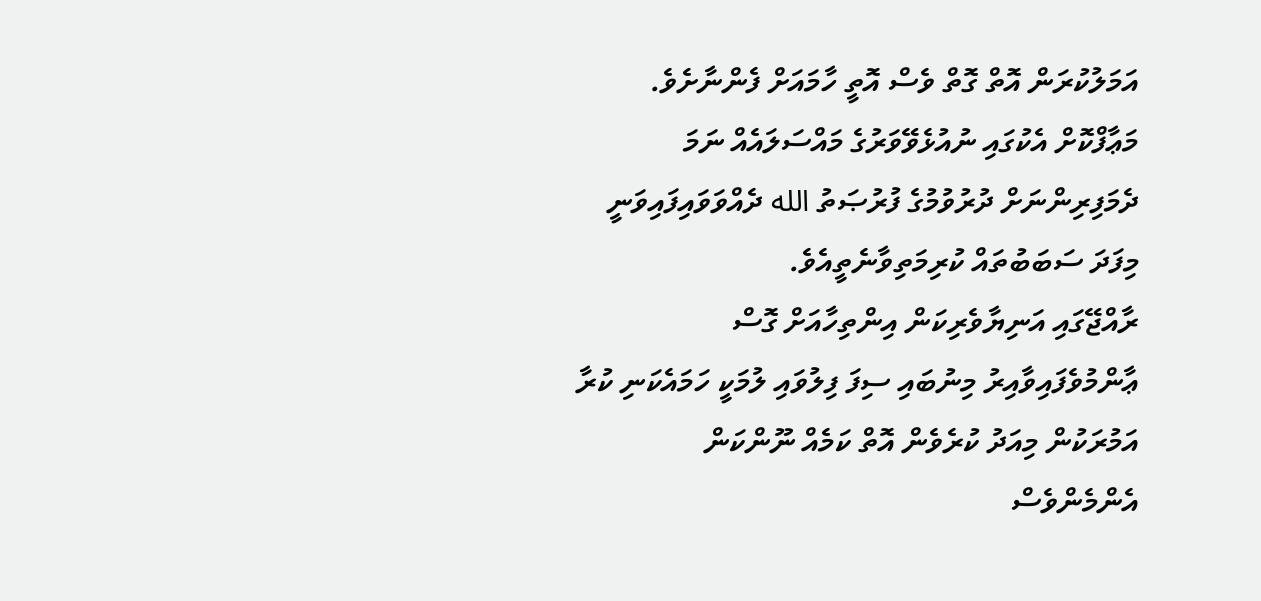އަމަލުކުރަން އޮތް ގޮތް ވެސް އޮތީ ހާމައަށް ފެންނާށެވެ. މަޢާފްކޮށް އެކުގައި ނުއުޅެވޭވަރުގެ މައްސަލައެއް ނަމަ ދެމަފިރިންނަށް ދުރުވުމުގެ ފުރުޞަތު الله ދެއްވަވައިފައިވަނީ މިފަދަ ސަބަބުތައް ކުރިމަތިވާނެތީއެވެ.
ރާއްޖޭގައި އަނިޔާވެރިކަން އިންތިހާއަށް ގޮސް ޢާންމުވެފައިވާއިރު މިނުބައި ސިފަ ފިލުވައި ލުމަކީ ހަމައެކަނި ކުރާ އަމުރަކުން މިއަދު ކުރެވެން އޮތް ކަމެއް ނޫންކަން އެންމެންވެސް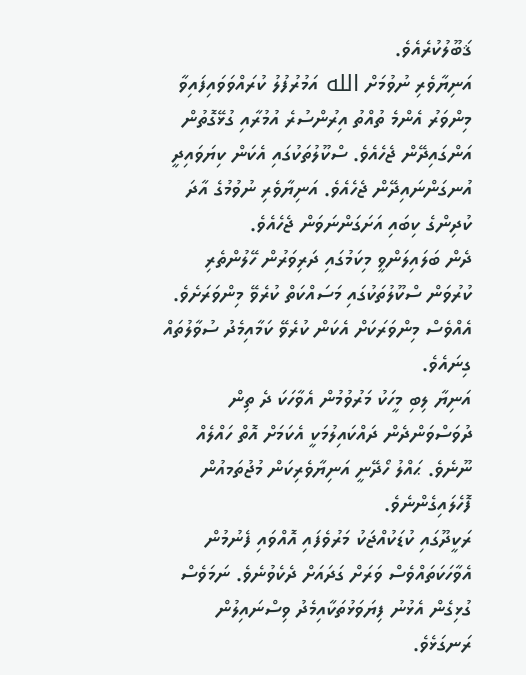ޤަބޫލުކުރެއެވެ.
އަނިޔާވެރި ނުވުމަށް الله އަމުރުފުލު ކުރައްވަވައިފައިވާ މިންވަރު އެންމެ ތުއްތު އިރުންސުރެ އުމުރާއި ގުޅޭގޮތުން އަންގައިދޭން ޖެހެއެވެ. ސްކޫލުތަކުގައި އެކަން ކިޔަވައިދީ އުނގަންނައިދޭން ޖެހެއެވެ. އަނިޔާވެރި ނުވުމުގެ އާދަ ކުދިންގެ ކިބައި އަށަގަންނަވަން ޖެހެއެވެ.
ދެން ބަލައިލަންވީ މިކަމުގައި ދަރިވަރުން ހޭލުންތެރި ކުރުވަން ސްކޫލުތަކުގައި މަސައްކަތް ކުރެވޭ މިންވަރަށެވެ. އެއްވެސް މިންވަރަކަށް އެކަން ކުރެވޭ ކަމާއިމެދު ސުވާލުތައް ގިނައެވެ.
އަނިޔާ ލިބި މީހަކު މަރުވުމުން އެވާހަކަ ދެ ތިން ދުވަސްވަންދެން ދައްކައިލުމަކީ އެކަމަށް އޮތް ހައްލެއް ނޫނެވެ. ޙައްލު ހޯދޭނީ އަނިޔާވެރިކަން މުޖުތަމއުން ފޮހެލައިގެންނެވެ.
ރަކީދޫގައި ކުޑަކުއްޖަކު މަރުވެފައި އޮއްވައި ފެނުމުން އެވާހަކަތައްވެސް ވަރަށް ގަދައަށް ދެކެވުނެވެ. ނަމަވެސް ގުޅިގެން އެޅުނު ފިޔަވަޅުތަކާއިމެދު ވިސްނައިލުން ރަނގަޅެވެ.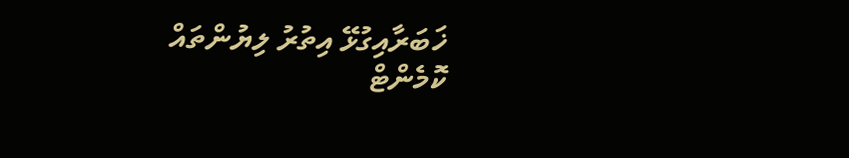ޚަބަރާއިގުޅޭ އިތުރު ލިޔުންތައް
ކޮމެންޓް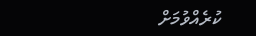ކުރެއްވުމަށް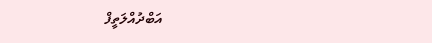އަބްދުއްލަތީފް